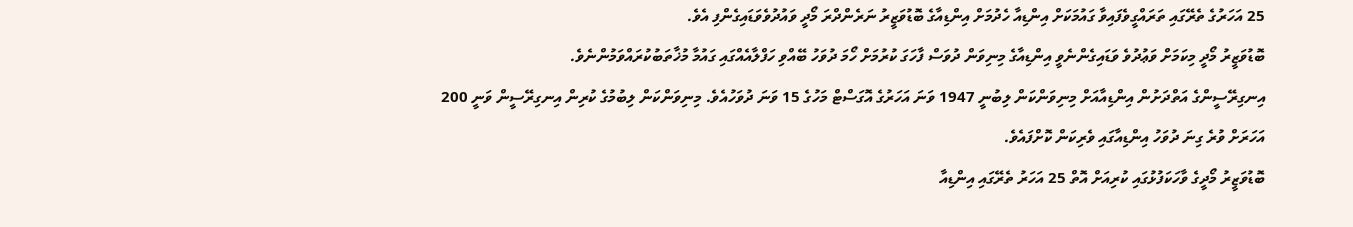25 އަހަރުގެ ތެރޭގައި ތަރައްގީވެފައިވާ ގައުމަކަށް އިންޑިއާ ހެދުމަށް އިންޑިއާގެ ބޮޑުވަޒީރު ނަރެންދްރަ މޯދީ ވައުދުވެވަޑައިގެންފި އެވެ.
ބޮޑުވަޒީރު މޯދީ މިކަމަށް ވަޢުދުވެ ވަޑައިގެންނެވީ އިންޑިއާގެ މިނިވަން ދުވަސް ފާހަގަ ކުރުމަށް ހޯމަ ދުވަހު ބޭއްވި ހަފްލާއެއްގައި ގައުމާ މުޚާތަބުކުރައްވަމުންނެވެ.
އިނގިރޭސީންގެ އަތްދަށުން އިންޑިއާއަށް މިނިވަންކަން ލިބުނީ 1947 ވަނަ އަހަރުގެ އޮގަސްޓް މަހުގެ 15 ވަނަ ދުވަހުއެވެ. މިނިވަންކަން ލިބުމުގެ ކުރިން އިނގިރޭސީން ވަނީ 200 އަހަރަށް ވުރެ ގިނަ ދުވަހު އިންޑިއާގައި ވެރިކަން ކޮށްފައެވެ.
ބޮޑުވަޒީރު މޯދީގެ ވާހަކަފުޅުގައި ކުރިއަށް އޮތް 25 އަހަރު ތެރޭގައި އިންޑިއާ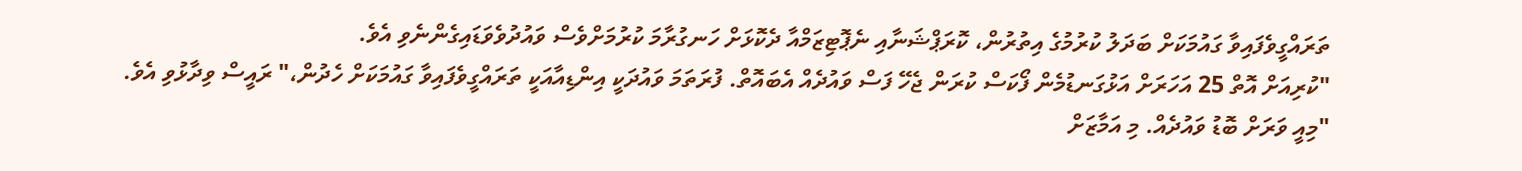ތަރައްގީވެފައިވާ ގައުމަކަށް ބަދަލު ކުރުމުގެ އިތުރުން، ކޮރަޕްޝަނާއި ނެޕޮޓިޒަމްއާ ދެކޮޅަށް ހަނގުރާމަ ކުރުމަށްވެސް ވައުދުވެވަޑައިގެންނެވި އެވެ.
"ކުރިއަށް އޮތް 25 އަހަރަށް އަޅުގަނޑުމެން ފޯކަސް ކުރަން ޖެހޭ ފަސް ވައުދެއް އެބައޮތް. ފުރަތަމަ ވައުދަކީ އިންޑިއާއަކީ ތަރައްގީވެފައިވާ ގައުމަކަށް ހެދުން،" ރައީސް ވިދާޅުވި އެވެ.
"މިއީ ވަރަށް ބޮޑު ވައުދެއް. މި އަމާޒަށް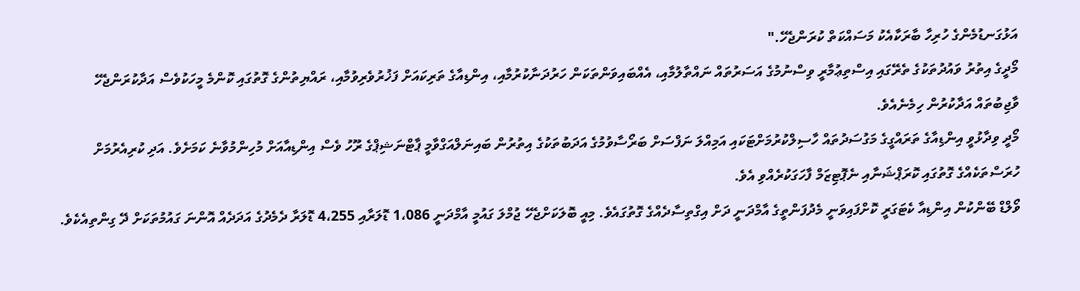އަޅުގަނޑުމެންގެ ހުރިހާ ބާރަކާއެކު މަސައްކަތް ކުރަންޖެހޭ."
މޯދީގެ އިތުރު ވައުދުތަކުގެ ތެރޭގައި އިސްތިޢުމާރީ ވިސްނުމުގެ އަސަރުތައް ނައްތާލުމާއި، އެއްބައިވަންތަކަން ހަރުދަނާކުރުމާއި، އިންޑިއާގެ ތަރިކައަށް ފަޚުރުވެރިވުމާއި، ރައްޔިތުންގެ ގޮތުގައި ކޮންމެ މީހަކުވެސް އަދާކުރަންޖެހޭ ވާޖިބުތައް އަދާކުރުން ހިމެނެއެވެ.
މޯދީ ވިދާޅުވީ އިންޑިއާގެ ތަރައްގީގެ މަގުސަދުތައް ހާސިލްކުރުމަށްޓަކައި އަމިއްލަ ނަފްސަށް ބަރޯސާވުމުގެ އަދަބުތަކުގެ އިތުރުން ބައިނަލްއަގްވާމީ ޕާޓްނަޝިޕްގެ ރޫހު ވެސް އިންޑިއާއަށް މުހިންމުވާނެ ކަމަށެވެ. އަދި ކުރިއެރުމަށް ހުރަސްތަކެއްގެ ގޮތުގައި ކޮރަޕްޝަނާއި ނެޕޮޓިޒަމް ފާހަގަކުރެއްވި އެވެ.
ވޯލްޑް ބޭންކުން އިންޑިއާ ކެޓަގަރީ ކޮށްފައިވަނީ މެދުފަންތީގެ އާމްދަނީ ދަށް އިގްތިސާދެއްގެ ގޮތުގައެވެ. މިއީ ބޮލަކަށްޖެހޭ ޖުމްލަ ގައުމީ އާމްދަނީ 1،086 ޑޮލަރާއި 4،255 ޑޮލަރާ ދެމެދުގެ އަދަދެއް އޮންނަ ގައުމުތަކަށް ދޭ ގިންތިއެކެވެ.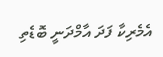އެމެރިކާ ފަދަ އާމްދަނީ ބޮޑެތި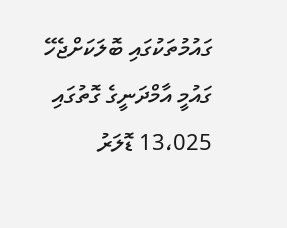ގައުމުތަކުގައި ބޮލަކަށްޖެހޭ ގައުމީ އާމްދަނީގެ ގޮތުގައި 13،025 ޑޮލަރު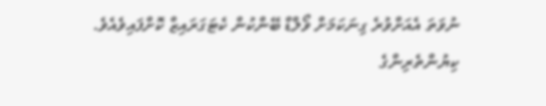ނުވަތަ އެއަށްވުރެ ގިނަކަމަށް ވޯލްޑް ބޭންކުން ކެޓަގަރައިޒް ކޮށްފައިވެއެވެ.
ކިޔުންތެރިންގެ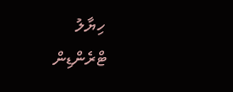ހިޔާލު
ޓްރެންޑިން